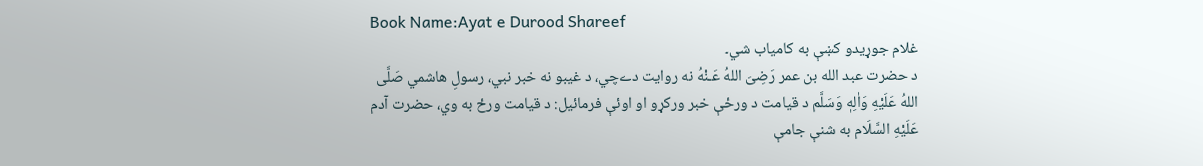Book Name:Ayat e Durood Shareef
غلام جوړيدو کښې به کامياب شي۔
د حضرت عبد الله بن عمر رَضِىَ اللهُ عَـنْهُ نه روايت دےچي، د غيبو نه خبر نبي، رسولِ هاشمي صَلَّى اللهُ عَلَيْهِ وَاٰلِهٖ وَسَلَّم د قيامت د ورځې خبر ورکړو او اوئې فرمائيل: د قيامت ورځ به وي، حضرت آدم عَلَیْهِ السَّلَام به شنې جامې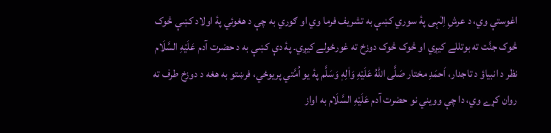اغوستې وي، د عرشِ اِلٰہی پۀ سوري کښې به تشريف فرما وي او ګوري به چې د هغوئي پۀ اولاد کښې څوک څوک جنَّت ته بوتللے کيږي او څوک څوک دوزخ ته غورځولے کيږي۔ پۀ دې کښې به د حضرت آدم عَلَیْهِ السَّلَام نظر د انبياؤ د تاجدار، اَحمَدِ مختار صَلَّى اللهُ عَلَيْهِ وَاٰلِهٖ وَسَلَّم پۀ يو اُمَّتي پريوځي، فرښتو به هغه د دوزخ طرف ته روان کړے وي، دا چې وويني نو حضرت آدم عَلَیْهِ السَّلَام به اواز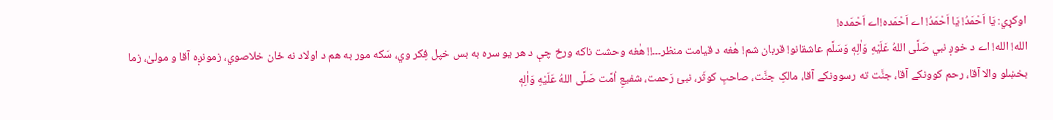اوکړي: یَا اَحْمَدُ! یَا اَحْمَدُ! اے اَحْمَده!اے اَحْمَده!
الله! الله! اے د خوږ نبي صَلَّى اللهُ عَلَيْهِ وَاٰلِهٖ وَسَلَّم عاشقانو! قربان شم! هٰغه د قيامت منظر۔۔۔!! هٰغه وحشت ناکه ورځ چې د هر يو سره به بس خپل فِکر وي، سَکه مور به هم د اولاد نه ځان خلاصوي، زمونږه آقا و مولیٰ، زما بخښلو والا آقا، رحم کوونکے آقا، جنَّت ته رسوونکے آقا، مالکِ جنَّت، صاحبِ کوثَر، نبئ رَحمت، شفيعِ اُمَّت صَلَّى اللهُ عَلَيْهِ وَاٰلِهٖ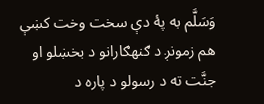وَسَلَّم به پۀ دې سخت وخت کښې هم زمونږ د ګنهګارانو د بخښلو او جنَّت ته د رسولو د پاره د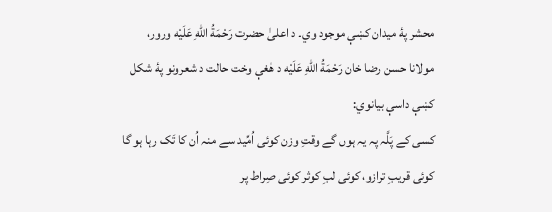محشر پۀ ميدان کښې موجود وي۔ د اعلیٰ حضرت رَحْمَةُ اللهِ عَلَيْه ورور، مولانا حسن رضا خان رَحْمَةُ اللهِ عَلَيْه د هٰغې وخت حالت د شعرونو پۀ شکل کښې داسې بيانوي:
کسی کے پَلَّہ پہ یہ ہوں گے وقتِ وزن کوئی اُمِّید سے منہ اُن کا تَک رہا ہو گا
کوئی قریبِ ترازو، کوئی لبِ کوثر کوئی صِراط پر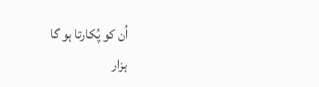اُن کو پُکارتا ہو گا
ہزار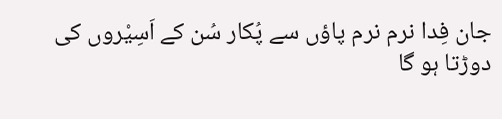جان فِدا نرم نرم پاؤں سے پُکار سُن کے اَسِیْروں کی دوڑتا ہو گا